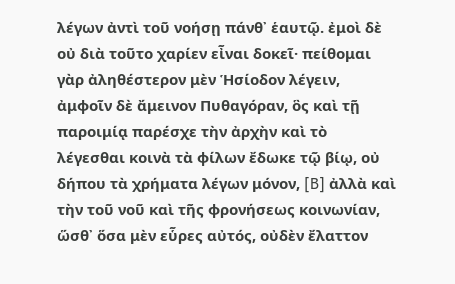λέγων ἀντὶ τοῦ νοήσῃ πάνθ᾽ ἑαυτῷ. ἐμοὶ δὲ οὐ διὰ τοῦτο χαρίεν εἶναι δοκεῖ· πείθομαι γὰρ ἀληθέστερον μὲν Ἡσίοδον λέγειν, ἀμφοῖν δὲ ἄμεινον Πυθαγόραν, ὃς καὶ τῇ παροιμίᾳ παρέσχε τὴν ἀρχὴν καὶ τὸ λέγεσθαι κοινὰ τὰ φίλων ἔδωκε τῷ βίῳ, οὐ δήπου τὰ χρήματα λέγων μόνον, [B] ἀλλὰ καὶ τὴν τοῦ νοῦ καὶ τῆς φρονήσεως κοινωνίαν, ὥσθ᾽ ὅσα μὲν εὗρες αὐτός, οὐδὲν ἔλαττον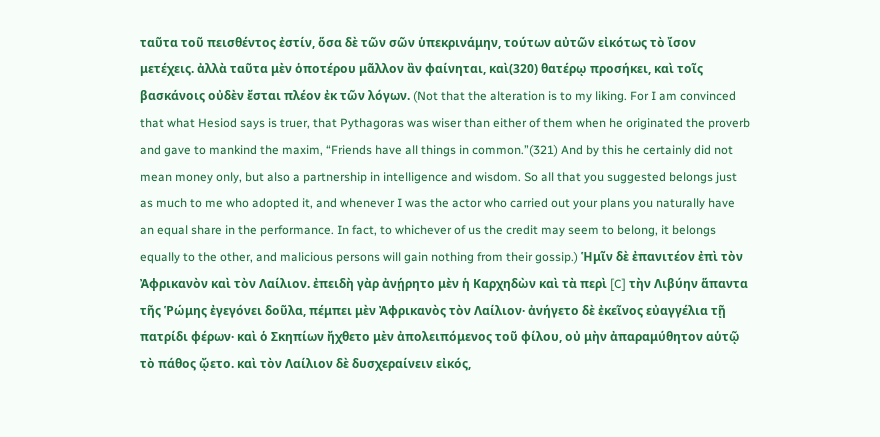ταῦτα τοῦ πεισθέντος ἐστίν, ὅσα δὲ τῶν σῶν ὑπεκρινάμην, τούτων αὐτῶν εἰκότως τὸ ἴσον μετέχεις. ἀλλὰ ταῦτα μὲν ὁποτέρου μᾶλλον ἂν φαίνηται, καὶ(320) θατέρῳ προσήκει, καὶ τοῖς βασκάνοις οὐδὲν ἔσται πλέον ἐκ τῶν λόγων. (Not that the alteration is to my liking. For I am convinced that what Hesiod says is truer, that Pythagoras was wiser than either of them when he originated the proverb and gave to mankind the maxim, “Friends have all things in common.”(321) And by this he certainly did not mean money only, but also a partnership in intelligence and wisdom. So all that you suggested belongs just as much to me who adopted it, and whenever I was the actor who carried out your plans you naturally have an equal share in the performance. In fact, to whichever of us the credit may seem to belong, it belongs equally to the other, and malicious persons will gain nothing from their gossip.) Ἡμῖν δὲ ἐπανιτέον ἐπὶ τὸν Ἀφρικανὸν καὶ τὸν Λαίλιον. ἐπειδὴ γὰρ ἀνῄρητο μὲν ἡ Καρχηδὼν καὶ τὰ περὶ [C] τὴν Λιβύην ἅπαντα τῆς Ῥώμης ἐγεγόνει δοῦλα, πέμπει μὲν Ἀφρικανὸς τὸν Λαίλιον· ἀνήγετο δὲ ἐκεῖνος εὐαγγέλια τῇ πατρίδι φέρων· καὶ ὁ Σκηπίων ἤχθετο μὲν ἀπολειπόμενος τοῦ φίλου, οὐ μὴν ἀπαραμύθητον αὑτῷ τὸ πάθος ᾤετο. καὶ τὸν Λαίλιον δὲ δυσχεραίνειν εἰκός,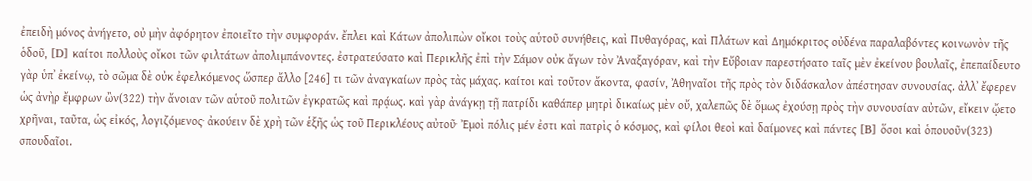ἐπειδὴ μόνος ἀνήγετο, οὐ μὴν ἀφόρητον ἐποιεῖτο τὴν συμφοράν. ἔπλει καὶ Κάτων ἀπολιπὼν οἴκοι τοὺς αὑτοῦ συνήθεις, καὶ Πυθαγόρας, καὶ Πλάτων καὶ Δημόκριτος οὐδένα παραλαβόντες κοινωνὸν τῆς ὁδοῦ, [D] καίτοι πολλοὺς οἴκοι τῶν φιλτάτων ἀπολιμπάνοντες. ἐστρατεύσατο καὶ Περικλῆς ἐπὶ τὴν Σάμον οὐκ ἄγων τὸν Ἀναξαγόραν, καὶ τὴν Εὔβοιαν παρεστήσατο ταῖς μὲν ἐκείνου βουλαῖς, ἐπεπαίδευτο γὰρ ὑπ᾽ ἐκείνῳ, τὸ σῶμα δὲ οὐκ ἐφελκόμενος ὥσπερ ἄλλο [246] τι τῶν ἀναγκαίων πρὸς τὰς μάχας. καίτοι καὶ τοῦτον ἄκοντα, φασίν, Ἀθηναῖοι τῆς πρὸς τὸν διδάσκαλον ἀπέστησαν συνουσίας. ἀλλ᾽ ἔφερεν ὡς ἀνὴρ ἔμφρων ὢν(322) τὴν ἄνοιαν τῶν αὑτοῦ πολιτῶν ἐγκρατῶς καὶ πρᾴως. καὶ γὰρ ἀνάγκῃ τῇ πατρίδι καθάπερ μητρὶ δικαίως μὲν οὔ, χαλεπῶς δὲ ὅμως ἐχούσῃ πρὸς τὴν συνουσίαν αὐτῶν, εἴκειν ᾤετο χρῆναι, ταῦτα, ὡς εἰκός, λογιζόμενος· ἀκούειν δὲ χρὴ τῶν ἑξῆς ὡς τοῦ Περικλέους αὐτοῦ· Ἐμοὶ πόλις μέν ἐστι καὶ πατρὶς ὁ κόσμος, καὶ φίλοι θεοὶ καὶ δαίμονες καὶ πάντες [B] ὅσοι καὶ ὁπουοῦν(323) σπουδαῖοι.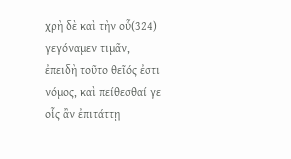χρὴ δὲ καὶ τὴν οὗ(324) γεγόναμεν τιμᾶν, ἐπειδὴ τοῦτο θεῖός ἐστι νόμος, καὶ πείθεσθαί γε οἷς ἂν ἐπιτάττῃ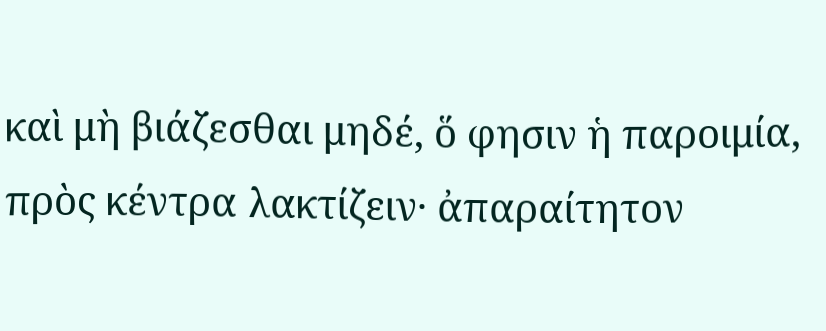καὶ μὴ βιάζεσθαι μηδέ, ὅ φησιν ἡ παροιμία, πρὸς κέντρα λακτίζειν· ἀπαραίτητον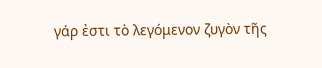γάρ ἐστι τὸ λεγόμενον ζυγὸν τῆς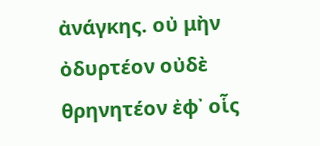ἀνάγκης. οὐ μὴν ὀδυρτέον οὐδὲ θρηνητέον ἐφ᾽ οἷς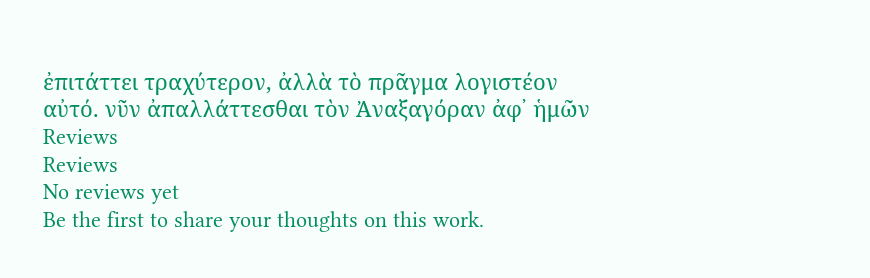ἐπιτάττει τραχύτερον, ἀλλὰ τὸ πρᾶγμα λογιστέον αὐτό. νῦν ἀπαλλάττεσθαι τὸν Ἀναξαγόραν ἀφ᾽ ἡμῶν
Reviews
Reviews
No reviews yet
Be the first to share your thoughts on this work.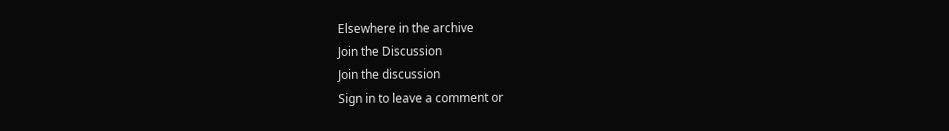Elsewhere in the archive
Join the Discussion
Join the discussion
Sign in to leave a comment or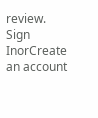review.
Sign InorCreate an account